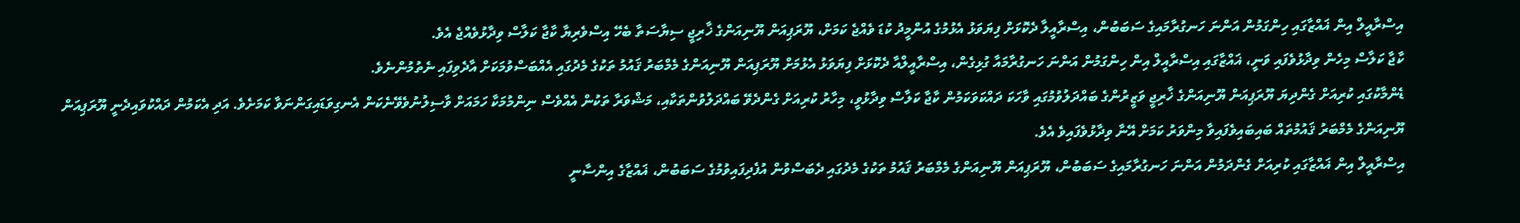އިސްރާއީލް އިން ޣައްޒާގައި ހިންގަމުން އަންނަ ހަނގުރާމައިގެ ސަބަބުން، އިސްރާއީލާ ދެކޮޅަށް ފިޔަވަޅު އެޅުމުގެ އުންމީދު ކުޑަ ވެއްޖެ ކަމަށް، ޔޫރަޕިއަން ޔޫނިއަންގެ ޚާރިޖީ ސިޔާސަތާ ބެހޭ އިސްވެރިޔާ ކާޖާ ކަލާސް ވިދާޅުވެއްޖެ އެވެ.
ކާޖާ ކަލާސް މިހެން ވިދާޅުވެފައި ވަނީ، ޣައްޒާގައި އިސްރާއީލް އިން ހިންގަމުން އަންނަ ހަނގުރާމައާ ގުޅިގެން، އިސްރާއީލްއާ ދެކޮޅަށް ފިޔަވަޅު އެޅުމަށް ޔޫރަޕިއަން ޔޫނިއަންގެ މެމްބަރު ޤައުމު ތަކުގެ މެދުގައި އެއްބަސްވުމަކަށް އާދެވިފައި ނެތުމުންނެވެ.
ޑެންމާކުގައި ކުރިއަށް ގެންދިޔަ ޔޫރަޕިއަން ޔޫނިއަންގެ ޚާރިޖީ ވަޒީރުންގެ ބައްދަލުވުމުގައި ވާހަކަ ދައްކަވަކަމުން ކާޖާ ކަލާސް ވިދާޅުވީ، މިހާރު ކުރިއަށް ގެންދެވޭ ބައްދަލުވުންތަކާއި، މަޝްވަރާ ތަކުން އެއްވެސް ނިންމުމަކާ ހަމައަށް ވާސިލުނުވެވޭނެކަން އެނގިވަޑައިގަންނަވާ ކަމަށެވެ. އަދި އެކަމުން ދައްކުވައިދެނީ ޔޫރަޕިއަން ޔޫނިއަންގެ މެމްބަރު ޤައުމުތައް ބައިބައިވެފައިވާ މިންވަރު ކަމަށް އޭނާ ވިދާޅުވެފައިވެ އެވެ.
އިސްރާއީލް އިން ޣައްޒާގައި ކުރިއަށް ގެންދަމުން އަންނަ ހަނގުރާމައިގެ ސަބަބުން، ޔޫރަޕިއަން ޔޫނިއަންގެ މެމްބަރު ޤައުމު ތަކުގެ މެދުގައި ދެބަސްވުން އުފެދިފައިވުމުގެ ސަބަބުން، ޣައްޒާގެ އިންސާނީ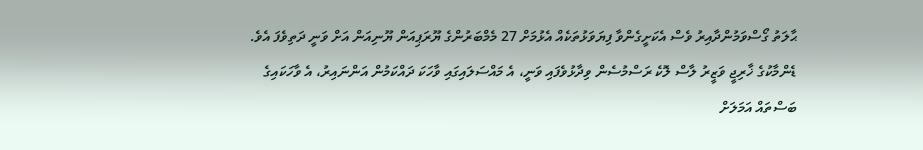ޙާލަތު ގޯސްވަމުންދާއިރު ވެސް އެކަށީގެންވާ ފިޔަވަޅުތަކެއް އެޅުމަށް 27 މެމްބަރުންގެ ޔޫރަޕިއަން ޔޫނިއަން އަށް ވަނީ ދަތިވެފަ އެވެ.
ޑެންމާކުގެ ޚާރިޖީ ވަޒީރު ލާސް ލޮކެ ރަސްމުސެން ވިދާޅުވެފައި ވަނީ، އެ މައްސަލައިގައި ވާހަކަ ދައްކަމުން އަންނައިރު، އެ ވާހަކައިގެ ބަސްތައް އަމަލަށް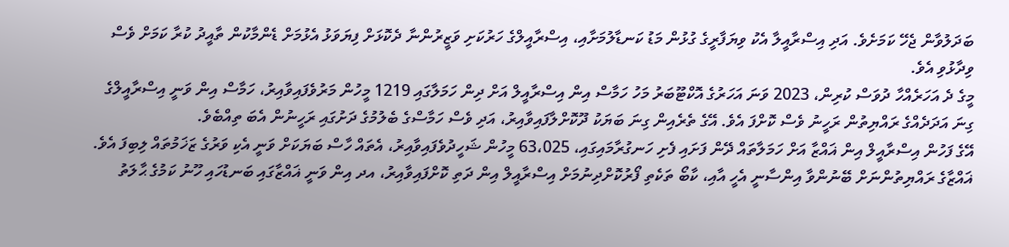ބަދަލުވާން ޖެހޭ ކަމަށެވެ. އަދި އިސްރާއީލާ އެކު ވިޔަފާރީގެ ގުޅުން މަޑު ކަނޑާލުމަށާއި، އިސްރާއީލްގެ ހަރުކަށި ވަޒީރުންނާ ދެކޮޅަށް ފިޔަވަޅު އެޅުމަށް ޑެންމާކުން ތާއީދު ކުރާ ކަމަށް ވެސް ވިދާޅުވި އެވެ.
މީގެ ދެ އަހަރެއްހާ ދުވަސް ކުރިން، 2023 ވަނަ އަހަރުގެ އޮކްޓޫބަރު މަހު ހަމާސް އިން އިސްރާއީލް އަށް ދިން ހަމަލާގައި 1219 މީހުން މަރުވެފައިވާއިރު، ހަމާސް އިން ވަނީ އިސްރާއީލްގެ ގިނަ އަދަދެއްގެ ރައްޔިތުން ރަހީނު ވެސް ކޮށްފަ އެވެ. އޭގެ ތެރެއިން ގިނަ ބަޔަކު ދޫކޮށްލާފައިވާއިރު، އަދި ވެސް ހަމާސްގެ ބެލުމުގެ ދަށުގައި ރަހީނުން އެބަ ތިއްބެވެ.
އޭގެ ފަހުން އިސްރާއީލް އިން ޣައްޒާ އަށް ހަމަލާތައް ދޭން ފަށައި ފެށި ހަނގުރާމައިގައި، 63،025 މީހުން ޝަހީދުވެފައިވާއިރު، އެތައް ހާސް ބަޔަކަށް ވަނީ އެކި ވަރުގެ ޒަޚަމުތައް ލިބިފަ އެވެ. ޣައްޒާގެ ރައްޔިތުންނަށް ބޭނުންވާ އިންސާނީ އެހީ އާއި، ކާބޯ ތަކެތި ފޯރުކޮށްދިނުމަށް އިސްރާއީލް އިން ދަތި ކޮށްފައިވާއިރު، އދ އިން ވަނީ ޣައްޒާގައި ބަނޑުހައި ހޫނު ކަމުގެ ޙާލަތު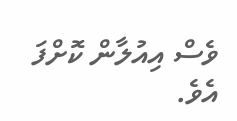ވެސް އިއުލާން ކޮށްފަ އެވެ.